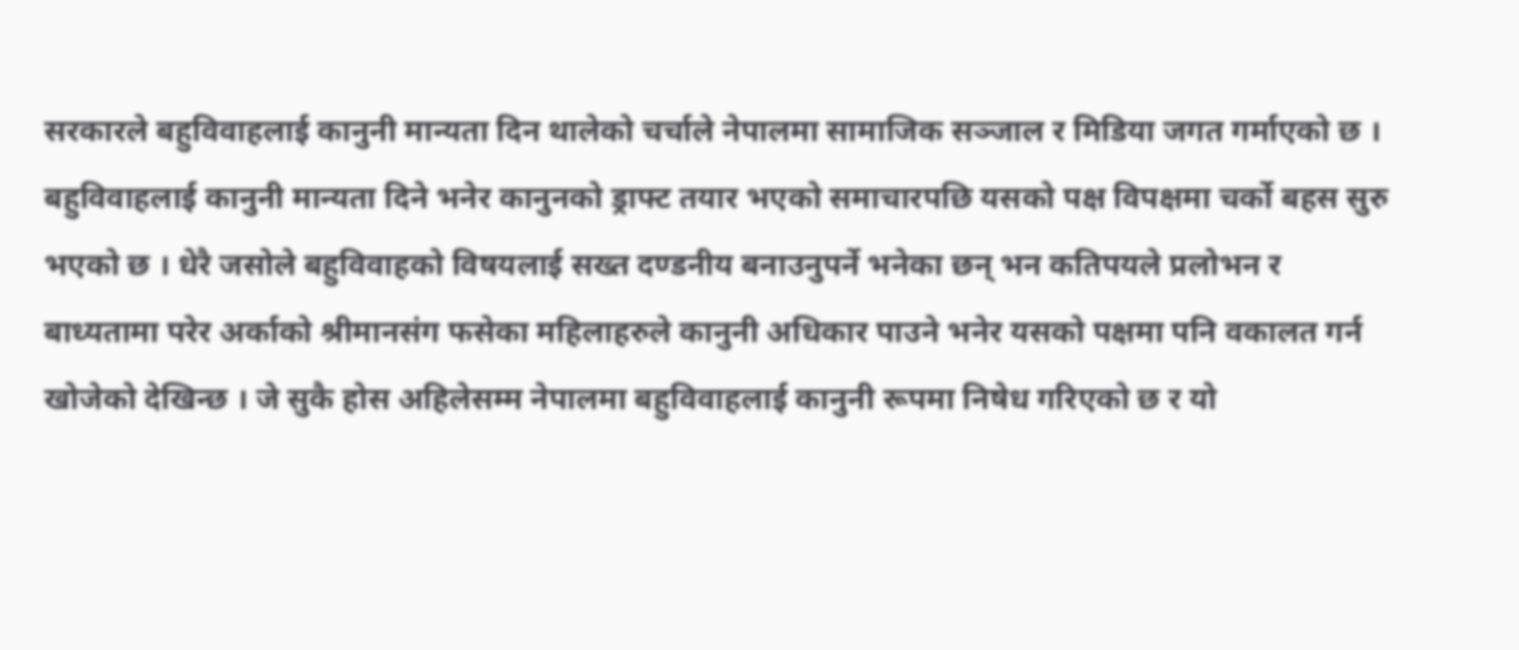सरकारले बहुविवाहलाई कानुनी मान्यता दिन थालेको चर्चाले नेपालमा सामाजिक सञ्जाल र मिडिया जगत गर्माएको छ । बहुविवाहलाई कानुनी मान्यता दिने भनेर कानुनको ड्राफ्ट तयार भएको समाचारपछि यसको पक्ष विपक्षमा चर्को बहस सुरु भएको छ । धेरै जसोले बहुविवाहको विषयलाई सख्त दण्डनीय बनाउनुपर्ने भनेका छन् भन कतिपयले प्रलोभन र बाध्यतामा परेर अर्काको श्रीमानसंग फसेका महिलाहरुले कानुनी अधिकार पाउने भनेर यसको पक्षमा पनि वकालत गर्न खोजेको देखिन्छ । जे सुकै होस अहिलेसम्म नेपालमा बहुविवाहलाई कानुनी रूपमा निषेध गरिएको छ र यो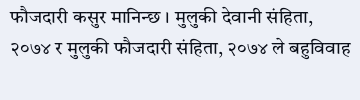फौजदारी कसुर मानिन्छ । मुलुकी देवानी संहिता, २०७४ र मुलुकी फौजदारी संहिता, २०७४ ले बहुविवाह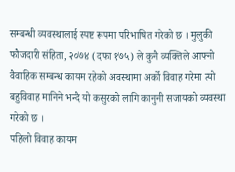सम्बन्धी व्यवस्थालाई स्पष्ट रूपमा परिभाषित गरेको छ । मुलुकी फौजदारी संहिता, २०७४ (दफा १७५) ले कुनै व्यक्तिले आफ्नो वैवाहिक सम्बन्ध कायम रहेको अवस्थामा अर्को विवाह गरेमा त्यो बहुविवाह मानिने भन्दै यो कसुरको लागि कानुनी सजायको व्यवस्था गरेको छ ।
पहिलो विवाह कायम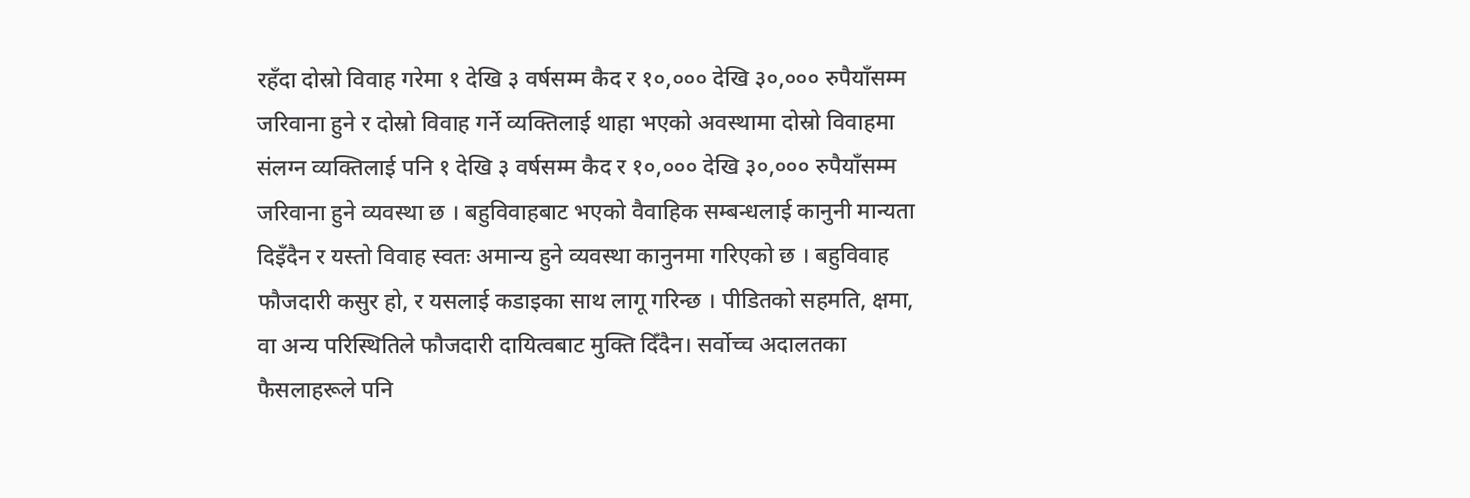रहँदा दोस्रो विवाह गरेमा १ देखि ३ वर्षसम्म कैद र १०,००० देखि ३०,००० रुपैयाँसम्म जरिवाना हुने र दोस्रो विवाह गर्ने व्यक्तिलाई थाहा भएको अवस्थामा दोस्रो विवाहमा संलग्न व्यक्तिलाई पनि १ देखि ३ वर्षसम्म कैद र १०,००० देखि ३०,००० रुपैयाँसम्म जरिवाना हुने व्यवस्था छ । बहुविवाहबाट भएको वैवाहिक सम्बन्धलाई कानुनी मान्यता दिइँदैन र यस्तो विवाह स्वतः अमान्य हुने व्यवस्था कानुनमा गरिएको छ । बहुविवाह फौजदारी कसुर हो, र यसलाई कडाइका साथ लागू गरिन्छ । पीडितको सहमति, क्षमा, वा अन्य परिस्थितिले फौजदारी दायित्वबाट मुक्ति दिँदैन। सर्वोच्च अदालतका फैसलाहरूले पनि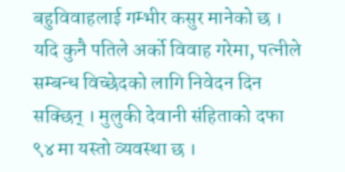बहुविवाहलाई गम्भीर कसुर मानेको छ । यदि कुनै पतिले अर्को विवाह गरेमा, पत्नीले सम्बन्ध विच्छेदको लागि निवेदन दिन सक्छिन् । मुलुकी देवानी संहिताको दफा ९४ मा यस्तो व्यवस्था छ ।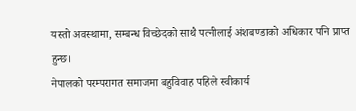यस्तो अवस्थामा, सम्बन्ध विच्छेदको साथै पत्नीलाई अंशबण्डाको अधिकार पनि प्राप्त हुन्छ।
नेपालको परम्परागत समाजमा बहुविवाह पहिले स्वीकार्य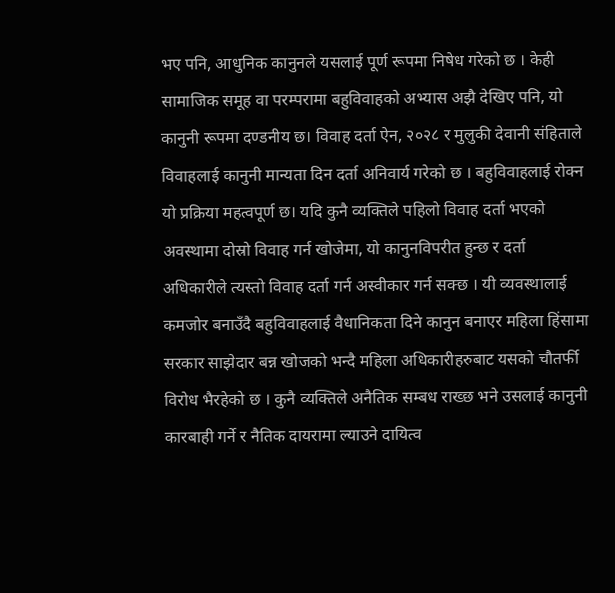भए पनि, आधुनिक कानुनले यसलाई पूर्ण रूपमा निषेध गरेको छ । केही सामाजिक समूह वा परम्परामा बहुविवाहको अभ्यास अझै देखिए पनि, यो कानुनी रूपमा दण्डनीय छ। विवाह दर्ता ऐन, २०२८ र मुलुकी देवानी संहिताले विवाहलाई कानुनी मान्यता दिन दर्ता अनिवार्य गरेको छ । बहुविवाहलाई रोक्न यो प्रक्रिया महत्वपूर्ण छ। यदि कुनै व्यक्तिले पहिलो विवाह दर्ता भएको अवस्थामा दोस्रो विवाह गर्न खोजेमा, यो कानुनविपरीत हुन्छ र दर्ता अधिकारीले त्यस्तो विवाह दर्ता गर्न अस्वीकार गर्न सक्छ । यी व्यवस्थालाई कमजोर बनाउँदै बहुविवाहलाई वैधानिकता दिने कानुन बनाएर महिला हिंसामा सरकार साझेदार बन्न खोजको भन्दै महिला अधिकारीहरुबाट यसको चौतर्फी विरोध भैरहेको छ । कुनै व्यक्तिले अनैतिक सम्बध राख्छ भने उसलाई कानुनी कारबाही गर्ने र नैतिक दायरामा ल्याउने दायित्व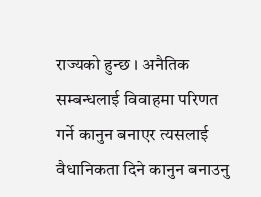राज्यको हुन्छ । अनैतिक सम्बन्धलाई विवाहमा परिणत गर्ने कानुन बनाएर त्यसलाई वैधानिकता दिने कानुन बनाउनु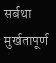सर्बथा मुर्खतापूर्ण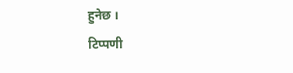हुनेछ ।
टिप्पणी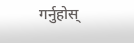गर्नुहोस्